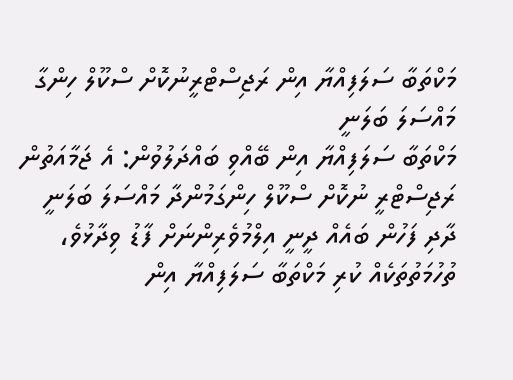މަކްތަބާ ސަލަފިއްޔާ އިން ރަޖިސްޓްރީނުކޮށް ސްކޫލް ހިންގާ މައްސަލަ ބަލަނީ
މަކްތަބާ ސަލަފިއްޔާ އިން ބޭއްވި ބައްދަލުވުން: އެ ޖަމާއަތުން ރަޖިސްޓްރީ ނުކޮށް ސްކޫލް ހިންގަމުންދާ މައްސަލަ ބަލަނީ
ދާދި ފަހުން ބައެއް ދީނީ އިލްމުވެރިންނަށް ފާޑު ވިދާޅުވެ، ތުހުމަތުތަކެއް ކުރި މަކްތަބާ ސަލަފިއްޔާ އިން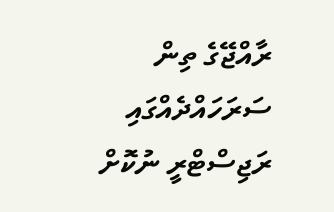ރާއްޖޭގެ ތިން ސަރަހައްދެއްގައި ރަޖިސްޓްރީ ނުކޮށް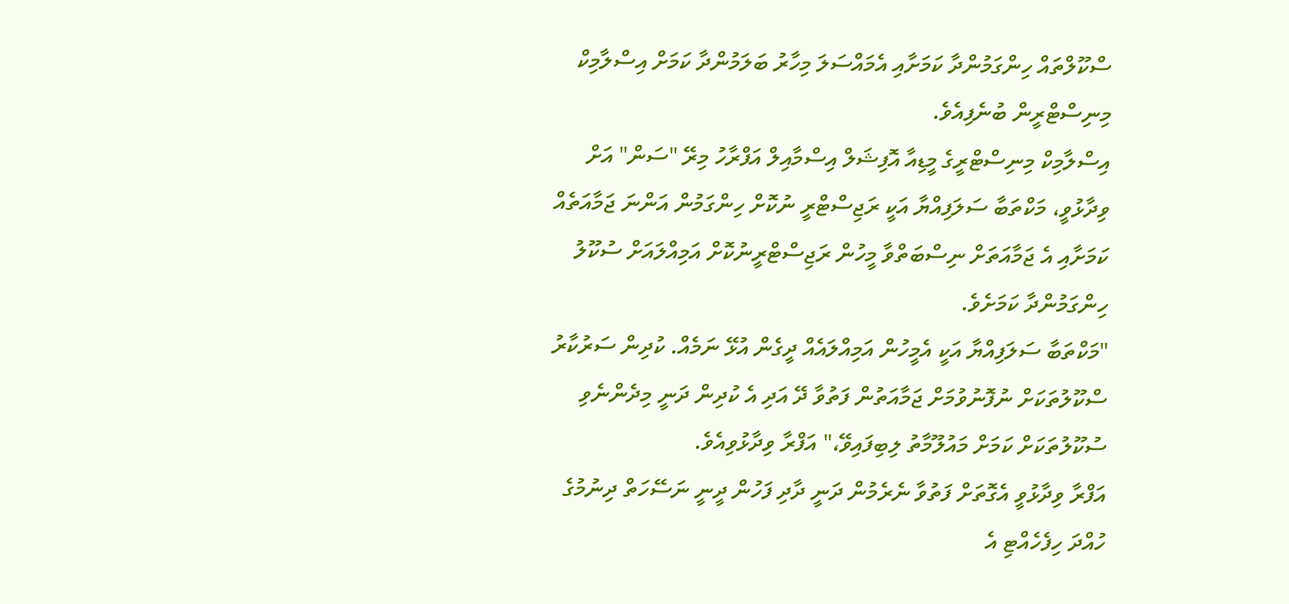ސްކޫލްތައް ހިންގަމުންދާ ކަމަށާއި އެމައްސަލަ މިހާރު ބަލަމުންދާ ކަމަށް އިސްލާމިކް މިނިސްޓްރީން ބުނެފިއެވެ.
އިސްލާމިކް މިނިސްޓްރީގެ މީޑިއާ އޮފިޝަލް އިސްމާއިލް އަފްރާހު މިރޭ "ސަން" އަށް ވިދާޅުވީ، މަކްތަބާ ސަލަފިއްޔާ އަކީ ރަޖިސްޓްރީ ނުކޮށް ހިންގަމުން އަންނަ ޖަމާއަތެއް ކަމަށާއި އެ ޖަމާއަތަށް ނިސްބަތްވާ މީހުން ރަޖިސްޓްރީނުކޮށް އަމިއްލައަށް ސުކޫލު ހިންގަމުންދާ ކަމަށެވެ.
"މަކްތަބާ ސަލަފިއްޔާ އަކީ އެމީހުން އަމިއްލައެއް ދީގެން އުޅޭ ނަމެއް. ކުދިން ސަރުކާރު ސްކޫލުތަކަށް ނުފޮނުވުމަށް ޖަމާއަތުން ފަތުވާ ދޭ އަދި އެ ކުދިން ދަނީ މިދެންނެވި ސުކޫލުތަކަށް ކަމަށް މައުލޫމާތު ލިބިފައިވޭ،" އަފްރާ ވިދާޅުވިއެވެ.
އަފްރާ ވިދާޅުވީ އެގޮތަށް ފަތުވާ ނެރެމުން ދަނީ ދާދި ފަހުން ދީނީ ނަސޭހަތް ދިނުމުގެ ހުއްދަ ހިފެހެއްޓި އެ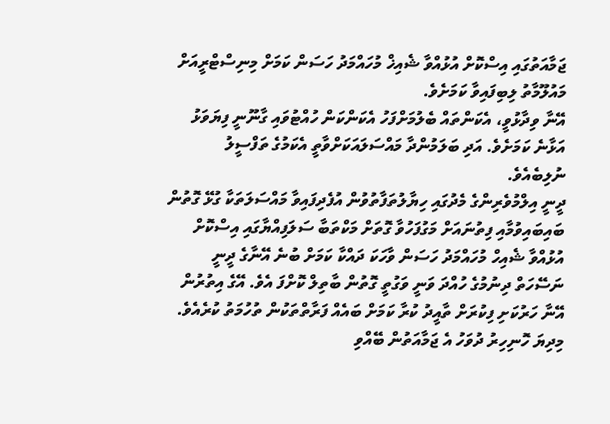ޖަމާއަތުގައި އިސްކޮށް އުޅުއްވާ ޝެއިޚް މުހައްމަދު ހަސަން ކަމަށް މިނިސްޓްރީއަށް މައުލޫމާތު ލިބިފައިވާ ކަމަށެވެ.
އޭނާ ވިދާޅުވީ، އެކަންތައް ބެލުމަށްފަހު އެކަންކަން ހުއްޓުވައި ގާނޫނީ ފިޔަވަޅު އަޅާނެ ކަމަށެވެ. އަދި ބަލަމުންދާ މައްސަލައަކަށްވާތީ އެކަމުގެ ތަފްސީލު ނުލިބެއެވެ.
ދީނީ އިލްމުވެރިންގެ މެދުގައި ހިޔާލުތަފާތުވުން އުފެދިފައިވާ މައްސަލަތަކާ ގުޅޭ ގޮތުން ބައިބައިވުމާއި ފިތުނައަށް މަގުފަހުވާ ގޮތަށް މަކްތަބާ ސަލަފިއްޔާގައި އިސްކޮށް އުޅުއްވާ ޝެއިހް މުހައްމަދު ހަސަން ވާހަކަ ދައްކާ ކަމަށް ބުނެ އޭނާގެ ދީނީ ނަސޭހަތް ދިނުމުގެ ހުއްދަ ވަނީ ވަގުތީ ގޮތުން ބާތިލް ކޮށްފަ އެވެ. އޭގެ އިތުރުން އޭނާ ހަރުކަށި ފިކުރަށް ތާއީދު ކުރާ ކަމަށް ބައެއް ފަރާތްތަކުން ތުހުމަތު ކުރެއެވެ.
މިދިޔަ ހޮނިހިރު ދުވަހު އެ ޖަމާއަތުން ބޭއްވި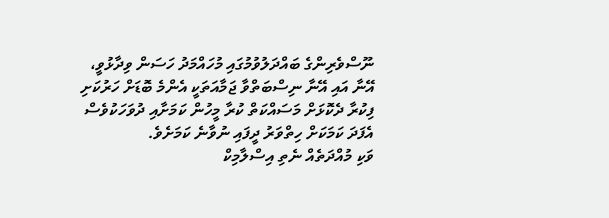ނޫސްވެރިންގެ ބައްދަލުވުމުގައި މުހައްމަދު ހަސަން ވިދާޅުވީ، އޭނާ އައި އޭނާ ނިސްބަތްވާ ޖަމާއަތަކީ އެންމެ ބޮޑަށް ހަރުކަށި ފިކުރާ ދެކޮޅަށް މަސައްކަތް ކުރާ މީހުން ކަމަށާއި ދުވަހަކުވެސް އެފަދަ ކަމަކަށް ހިތްވަރު ދީފައި ނުވާނެ ކަމަށެވެ.
ވަކި މުއްދަތެއް ނެތި އިސްލާމިކް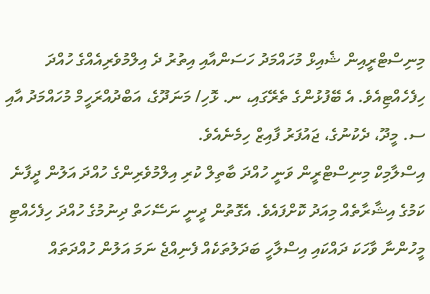މިނިސްޓްރީއިން ޝެއިޅް މުހައްމަދު ހަސަންއާއި އިތުރު ދެ އިލްމުވެރިއެއްގެ ހުއްދަ ހިފެހެއްޓިއެވެ. އެ ބޭފުޅުންގެ ތެރޭގައި، ނ. ޅޮހި/ މަނަދޫގެ، އަބްދުއްރަހީމް މުހައްމަދު އާއި ސ. މީދޫ، ދެކުނުގެ، ޖައުފަރު ފާއިޒް ހިމެނެއެވެ.
އިސްލާމިކް މިނިސްޓްރީން ވަނީ ހުއްދަ ބާތިލް ކުރި އިލްމުވެރިންގެ ހުއްދަ އަލުން ދީފާނެ ކަމުގެ އިޝާރާތެއް މިއަދު ކޮށްފައެވެ. އެގޮތުން ދީނީ ނަސޭހަތް ދިނުމުގެ ހުއްދަ ހިފެހެއްޓި މީހުންނާ ވާހަކަ ދައްކައި އިސްލާހީ ބަދަލުތަކެއް ފެނިއްޖެ ނަމަ އަލުން ހުއްދަތައް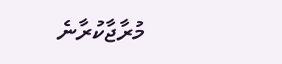މުރާޖާކުރާނެ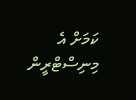ކަމަށް އެ މިނިސްޓްރީން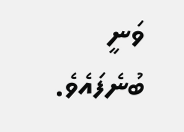ވަނީ ބުނެފައެވެ.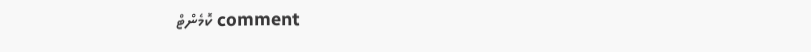comment ކޮމެންޓް